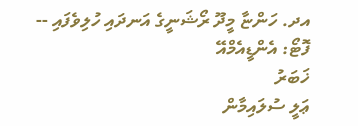އދ. ހަންޏާ މީދޫ ރޯޝަނީގެ އަނދައި ހުލިވެފައި -- ފޮޓޯ: އެންޑީއެމްއޭ
ޚަބަރު
ޢަލީ ސުލައިމާން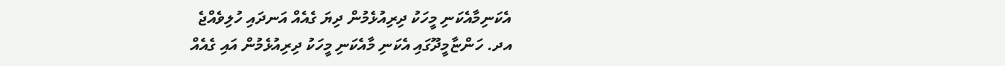އެކަނިމާއެކަނި މީހަކު ދިރިއުޅެމުން ދިޔަ ގެއެއް އަނދައި ހުލިވެއްޖެ
އދ. ހަންޏާމީދޫގައި އެކަނި މާއެކަނި މީހަކު ދިރިއުޅެމުން އައި ގެއެއް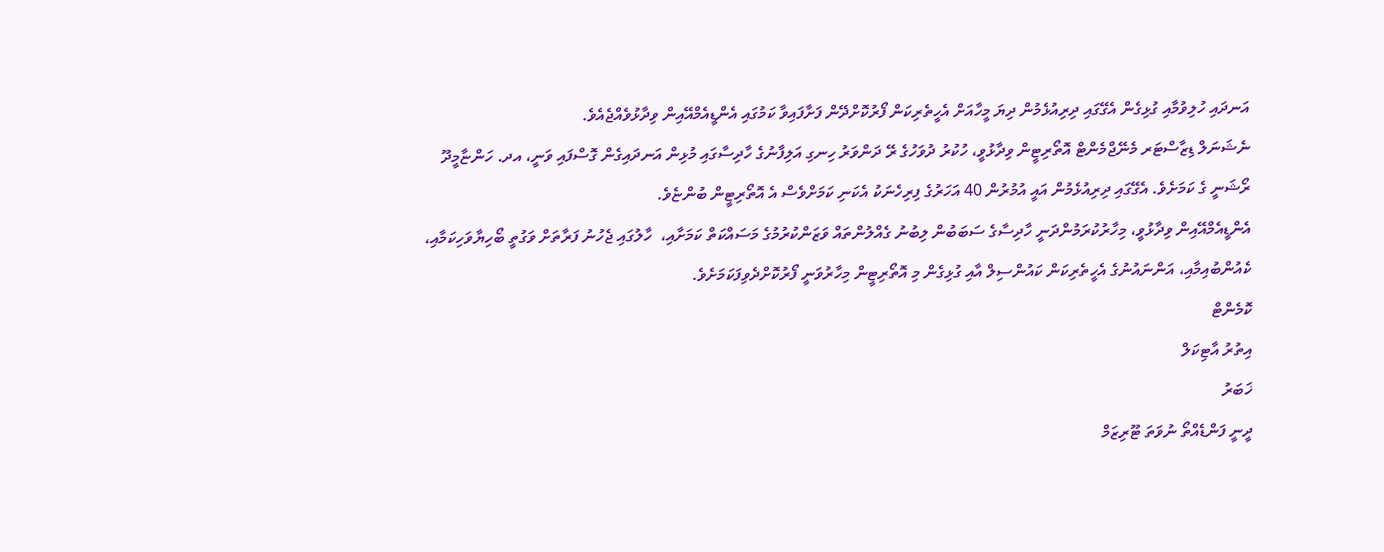އަނދައި ހުލިވުމާއި ގުޅިގެން އެގޭގައި ދިރިއުޅެމުން ދިޔަ މީހާއަށް އެހީތެރިކަން ފޯރުކޮށްދޭން ފަށާފައިވާ ކަމުގައި އެންޑީއެމްއޭއިން ވިދާޅުވެއްޖެއެވެ.
ނެޝަނަލް ޑިޒާސްޓަރ މެނޭޖްމެންޓް އޮތޯރިޓީން ވިދާޅުވީ، ހުކުރު ދުވަހުގެ ރޭ ދަންވަރު ހިނގި އަލިފާނުގެ ހާދިސާގައި މުޅިން އަނދައިގެން ގޮސްފައި ވަނީ، އދ. ހަންޏާމީދޫ ރޯޝަނީ ގެ ކަމަށެވެ. އެގޭގައި ދިރިއުޅެމުން އައީ އުމުރުން 40 އަހަރުގެ ފިރިހެނަކު އެކަނި ކަމަށްވެސް އެ އޮތޯރިޓީން ބުންޏެވެ.
އެންޑީއެމްއޭއިން ވިދާޅުވީ، މިހާރުކުރަމުންދަނީ ހާދިސާގެ ސަބަބުން ލިބުނު ގެއްލުންތައް ވަޒަންކުރުމުގެ މަސައްކަތް ކަމަށާއި،  ހާލުގައި ޖެހުނު ފަރާތަށް ވަގުތީ ބޯހިޔާވަހިކަމާއި، ކެއުންބުއިމާއި، އަންނައުނުގެ އެހީތެރިކަން ކައުންސިލް އާއި ގުޅިގެން މި އޮތޯރިޓީން މިހާރުވަނީ ފޯރުކޮށްދެވިފަކަމަށެވެ.
ކޮމެންޓް
އިތުރު އާޓިކަލް
ޚަބަރު
ދީނީ ފަންޑެއްތޯ ނުވަތަ ޓޫރިޒަމް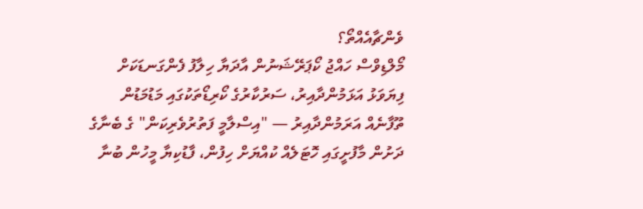ވެންޗާއެއްތޯ؟
މޯލްޑިވްސް ހައްޖު ކޯޕަރޭޝަނުން އާދަޔާ ހިލާފު ފެންގަނޑަކަށް ފިޔަވަޅު އަޅަމުންދާއިރު، ސަރުކާރުގެ ކޯރިޑޯތަކުގައި މަޑުމަޑުން ތޫފާނެއް އަރަމުންދާއިރު — "އިސްލާމީ ފަތުރުވެރިކަން" ގެ ބެނާގެ ދަށުން މާފުށީގައި ހޮޓަލެއް ކުއްޔަށް ހިފުން، ފާޑުކިޔާ މީހުން ބުނާ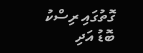ގޮތުގައި ރިސްކު ބޮޑު އަދި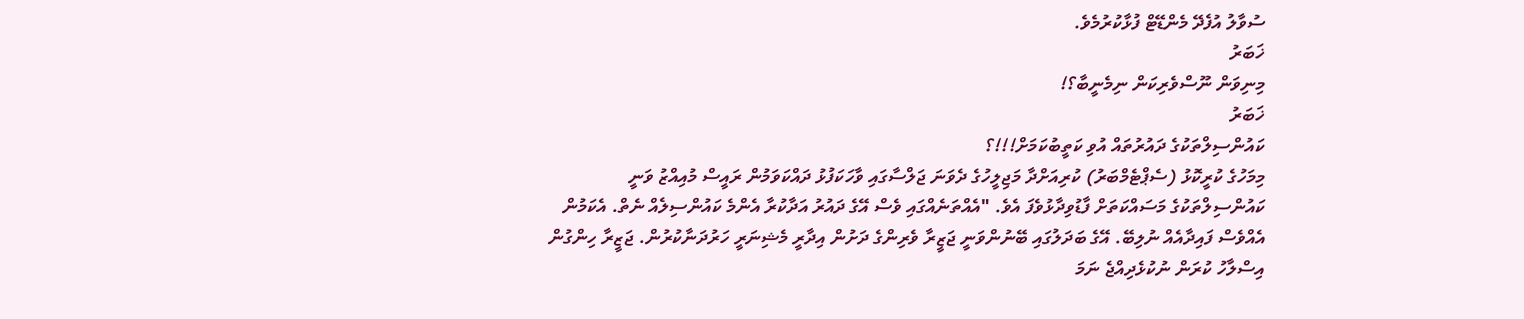ސުވާލު އުފެދޭ މެންޑޭޓް ފުޅާކުރުމެވެ.
ޚަބަރު
މިނިވަން ނޫސްވެރިކަން ނިމެނީބާ؟!
ޚަބަރު
ކައުންސިލްތަކުގެ ދައުރުތައް އުވި ކަތީބުކަމަށް!!!؟
މިމަހުގެ ކުރީކޮޅު (ސެޕްޓެމްބަރު) ކުރިއަށްދާ މަޖިލީހުގެ ދެވަނަ ޖަލްސާގައި ވާހަކަފުޅު ދައްކަވަމުން ރައީސް މުއިއްޒު ވަނީ ކައުންސިލްތަކުގެ މަސައްކަތަށް ފާޑުވިދާޅުވެފަ އެވެ. "އެއްތަނެއްގައި ވެސް އޭގެ ދައުރު އަދާކުރާ އެންމެ ކައުންސިލެއް ނެތް. އެކަމުން އެއްވެސް ފައިދާއެއް ނުލިބޭ. އޭގެ ބަދަލުގައި ބޭނުންވަނީ ޖަޒީރާ ވެރިންގެ ދަށުން އިދާރީ މެޝިނަރީ ހަރުދަނާކުރުން. ޖަޒީރާ ހިންގުން އިސްލާހު ކުރަން ނުކުޅެދިއްޖެ ނަމަ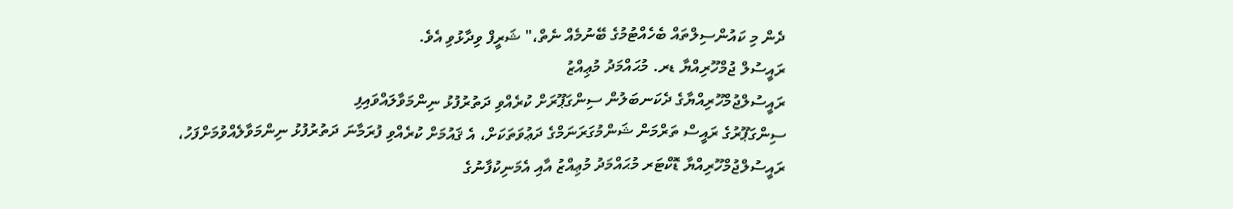ދެން މި ކައުންސިލްތައް ބެހެއްޓުމުގެ ބޭނުމެއް ނެތް،" ޝަރީފް ވިދާޅުވި އެވެ.
ރައީސުލް ޖުމްހޫރިއްޔާ ޑރ. މުޙައްމަދު މުޢިއްޒު
ރައީސުލްޖުމްހޫރިއްޔާގެ ދެކަނބަލުން ސިންގަޕޫރަށް ކުރެއްވި ދަތުރުފުޅު ނިންމަވާލައްވައިފި
ސިންގަޕޫރުގެ ރައީސް ތަރްމަން ޝަންމުގަރަނަމްގެ ދަޢުވަތަކަށް، އެ ޤައުމަށް ކުރެއްވި ފުރަމާނަ ދަތުރުފުޅު ނިންމަވާލެއްވުމަށްފަހު، ރައީސުލްޖުމްހޫރިއްޔާ ޑޮކްޓަރ މުޙައްމަދު މުޢިއްޒު އާއި އެމަނިކުފާނުގެ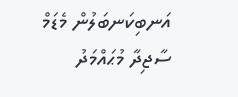އަނބިކަނބަލުން މެޑަމް ސާޖިދާ މުޙައްމަދު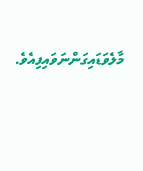މާލެވަޑައިގަންނަވައިފިއެވެ.